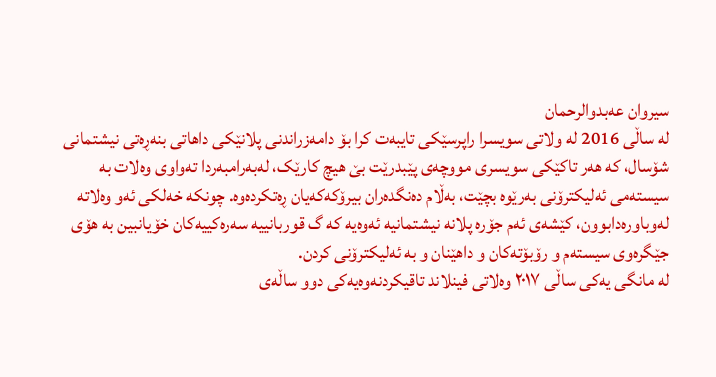سیروان عەبدوالرحمان
لە ساڵی 2016 لە ولاتی سویسرا راپرسێکی تایبەت کرا بۆ دامەزراندنی پلانێکی داهاتی بنەڕەتی نیشتمانی شۆسال، کە هەر تاکێکی سویسری مووچەی پێبدرێت بێ هیچ کارێک، لەبەرامبەردا تەواوی وەلات بە سیستەمی ئەلیکترۆنی بەرێوە بچێت، بەڵام دەنگدەران بیرۆکەکەیان ڕەتکردەوە. چونکە خەلکی ئەو وەلاتە لەوباورەدابوون، کێشەی ئەم جۆرە پلانە نیشتمانیە ئەوەیە کە گ قوربانییە سەرەکییەکان خۆیانبین بە هۆی جێگرەوی سیستەم و رۆبۆتەکان و داهێنان و بە ئەلیکترۆنی کردن.
لە مانگی یەکی ساڵی ٢٠١٧ وەلاتی فینلاند تاقیکردنەوەیەکی دوو ساڵەی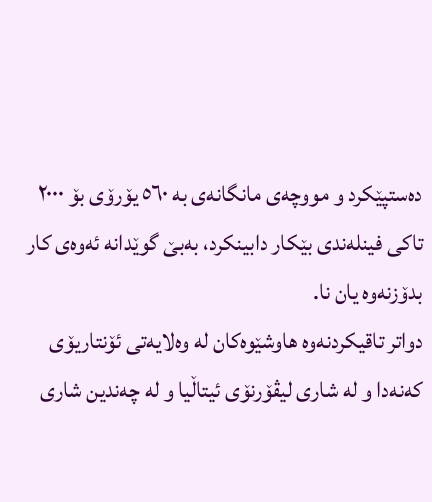دەستپێکرد و مووچەی مانگانەی بە ٥٦٠ یۆرۆی بۆ ٢٠٠٠ تاکی فینلەندی بێکار دابینکرد، بەبێ گوێدانە ئەوەی کار بدۆزنەوە یان نا.
دواتر تاقیکردنەوە هاوشێوەکان لە وەلایەتی ئۆنتاریۆی کەنەدا و لە شاری لیڤۆرنۆی ئیتاڵیا و لە چەندین شاری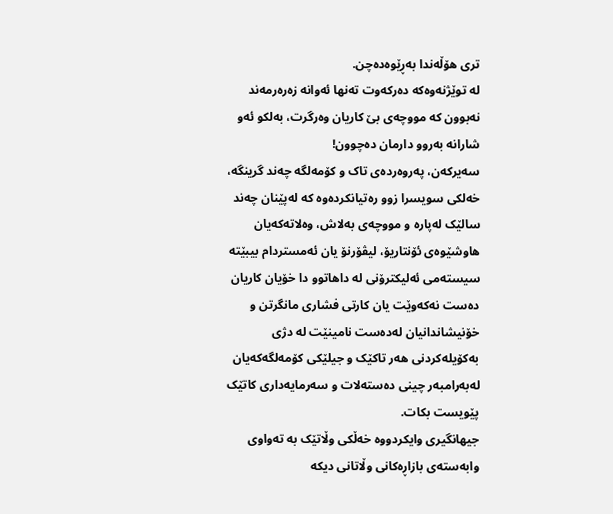تری هۆڵەندا بەڕێوەدەچن.
لە توێژنەوەکە دەرکەوت تەنها ئەوانە زەرەرمەند نەبوون کە مووچەی بێ کاریان وەرگرت، بەلکو ئەو شارانە بەروو دارمان دەچوون!
سەیرکەن، پەروەردەی تاک و کۆمەلگە چەند گرینگە، خەلکی سویسرا زوو رەتیانکردەوە کە لەپێنان چەند سالێک لەپارە و مووچەی بەلاش، وەلاتەکەیان هاوشێوەی ئۆنتاریۆ، لیڤۆرنۆ یان ئەمستردام بیبێتە سیستەمی ئەلیکترۆنی لە داهاتوو دا خۆیان کاریان دەست نەکەوێت یان کارتی فشاری مانگرتن و خۆنیشاندانیان لەدەست نامینێت لە دژی بەکۆیلەکردنی هەر تاکێک و جیلێکی کۆمەلگەکەیان لەبەرامبەر چینی دەستەلات و سەرمایەداری کاتێک پێویست بکات.
جیهانگیری وایکردووە خەڵکی وڵاتێک بە تەواوی وابەستەی بازاڕەکانی وڵاتانی دیکە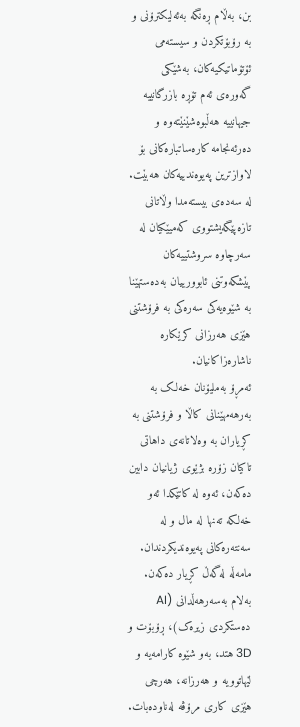بن، بەڵام ڕەنگە بەئەلیکترۆنی و بە رۆبۆتکردن و سیستەمی ئۆتۆماتیکیەکان، بەشێکی گەورەی ئەم تۆڕە بازرگانییە جیهانییە هەڵبوەشێنێتەوە و دەرئەنجامە کارەساتبارەکانی بۆ لاوازترین پەیوەندییەکان هەبێت.
لە سەدەی بیستەمدا وڵاتانی تازەپێگەیشتووی کەمیێکیان لە سەرچاوە سروشتییەکان پێشکەوتنی ئابوورییان بەدەستهێنا بە شێوەیەکی سەرەکی بە فرۆشتنی هێزی هەرزانی کرێکارە ناشارەزاکانیان.
ئەمڕۆ بەملیۆنان خەلک بە بەرهەمهێنانی کاڵا و فرۆشتنی بە کڕیاران بە وەلاتانەی داهاتی تاکیان زۆرە بژێوی ژیانیان دابین دەکەن، ئەوە لە کاتێکدا ئەو خەلکە تەنها لە مال و لە سەنتەرەکانی پەیوەندیکردندان. مامەڵە لەگەڵ کڕیار دەکەن.
بەلام بەسەرهەڵدانی (AI دەستکردی زیرەک)، ڕۆبۆت و 3D هتد، بەو شێوە کارامەیە و لێهاتوویە و هەرزانە، هەرچی هێزی کاری مرۆڤە لەناودەبات.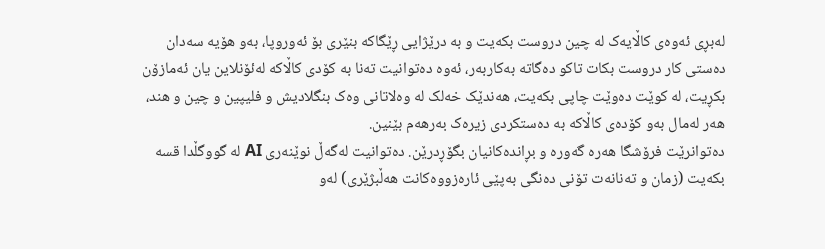لەبڕی ئەوەی کاڵایەک لە چین دروست بکەیت و بە درێژایی ڕێگاکە بنێری بۆ ئەوروپا، بەو هۆیە سەدان دەستی کار دروست بکات تاکو دەگاتە بەکاربەر، ئەوە دەتوانیت تەنا بە کۆدی کاڵاکە لەئۆنلاین یان ئەمازۆن بکڕیت، لە کوێت دەوێت چاپی بکەیت، هەندێک خەلک لە وەلاتانی وەک بنگلادیش و فلیپین و چین و هند، هەر لەمال بەو کۆدەی کاڵاکە بە دەستکردی زیرەک بەرهەم بێنین.
دەتوانرێت فرۆشگا هەرە گەورە و بڕاندەکانیان بگۆڕدرێن. دەتوانیت لەگەڵ نوێنەری AI لە گووگڵدا قسە بکەیت (زمان و تەنانەت تۆنی دەنگی بەپێی ئارەزووەکانت هەڵبژێری) لەو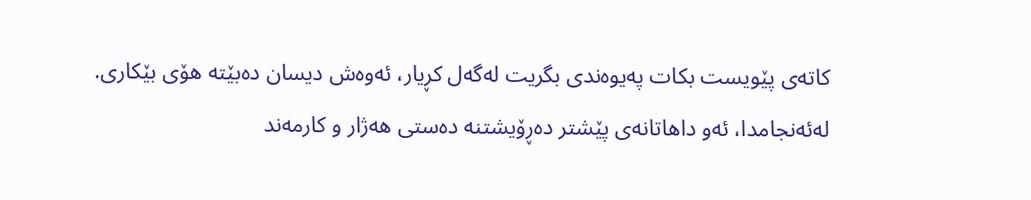کاتەی پێویست بکات پەیوەندی بگریت لەگەل کڕیار، ئەوەش دیسان دەبێتە هۆی بێکاری.
لەئەنجامدا، ئەو داهاتانەی پێشتر دەڕۆیشتنە دەستی هەژار و کارمەند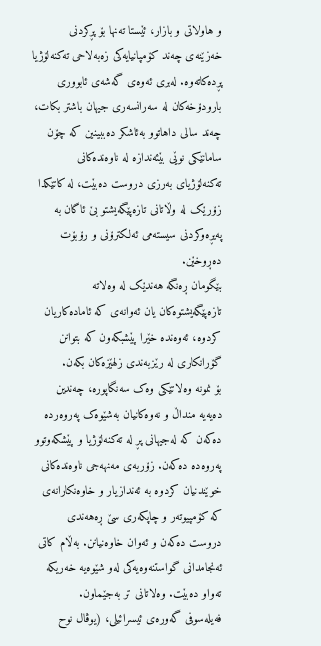و هاولاتی و بازار، ئێستا تەنها بۆ پڕکردنی خەزێنەی چەند کۆمپانیایەکی زەبەلاحی تەکنەلۆژیا پڕدەکاتەوە. لەبری ئەوەی گەشەی ئابووری بارودۆخەکان لە سەرانسەری جیهان باشتر بکات، چەند سالی داهاتوو بەئاشکر دەببینین کە چۆن سامانێکی نوێی بێئەندازە لە ناوەندەکانی تەکنەلۆژیای بەرزی دروست دەبێت، لە کاتێکدا زۆرێک لە وڵاتانی تازەپێگەیشتو بێ ئاگان بە پەیڕەوکردنی سیستەمی ئەلکترۆنی و رۆبۆت دەڕوخێن.
بێگومان ڕەنگە هەندێک لە وەلاتە تازەپێگەیشتوەکان یان ئەوانەی کە ئامادەکاریان کردوە، ئەوەندە خێرا پێشبکەون کە بتوانن گۆرانکاری لە رێزبەندی زلهێزەکان بکەن.
بۆ نمونە وەلاتێکی وەک سەنگاپورە، چەندین دەیەیە منداڵ و نەوەکانیان بەشێوەک پەروەردە دەکەن کە لەجیهانی پڕ لە تەکنەلۆژیا و پێشکەوتوو پەروەدە دەکەن. زۆربەی مەنهەجی ناوەندەکانی خوێندنیان کردوە بە ئەندازیار و خاوەنکارانەی کە کۆمپیوتەر و چاپکەری سێ ڕەهەندی دروست دەکەن و ئەوان خاوەنیانن. بەڵام کاتی ئەنجامدانی گواستنەوەیەکی لەو شێوەیە خەریکە تەواو دەبێت. وەلاتانی تر بەجێماون.
فەیلەسوفی گەورەی ئیسرائیلی، (یوڤال نوح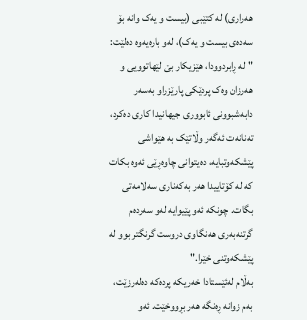هەراری) لە کتێبی (بیست و یەک وانە بۆ سەدەی بیست و یەک)، لەو بارەیەوە دەلێت:
"لە ڕابردوودا، هێزیکار بێ لێهاتوویی و هەرزان وەک پردێکی پارێزراو بەسەر دابەشبوونی ئابووری جیهانیدا کاری دەکرد، تەنانەت ئەگەر وڵاتێک بە هێواشی پێشکەوتبایە، دەیتوانی چاوەڕێی ئەوە بکات کە لە کۆتاییدا هەر بەکەناری سەلامەتی بگات. چونکە ئەو پێیوایە لەو سەردەم گرتنەبەری هەنگاوی دروست گرنگتر بوو لە پێشکەوتنی خێرا."
بەڵام لەئێستادا خەریکە پردەکە دەلەرزێت، بەم زوانە ڕەنگە هەر بڕووخێت. ئەو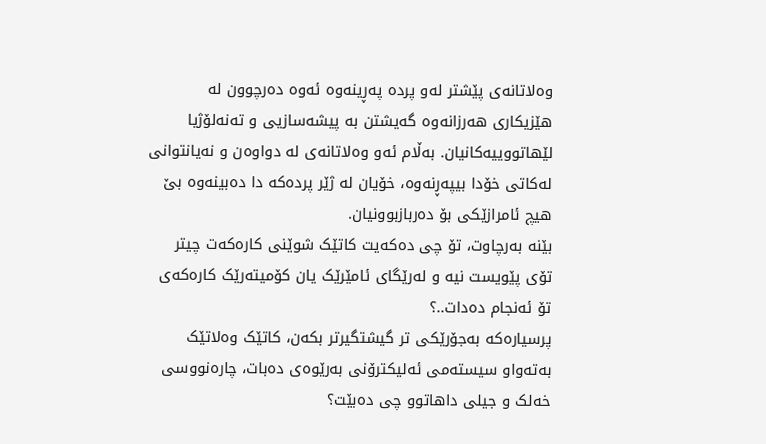وەلاتانەی پێشتر لەو پردە پەڕینەوە ئەوە دەرچوون لە هێزیکاری هەرزانەوە گەیشتن بە پیشەسازیی و تەنەلۆژیا لێهاتووییەکانیان. بەڵام ئەو وەلاتانەی لە دواوەن و نەیانتوانی لەکاتی خۆدا بیپەڕنەوە، خۆیان لە ژێر پردەکە دا دەبینەوە بێ هیچ ئامرازێکی بۆ دەربازبوونیان.
بێنە بەرچاوت، تۆ چی دەکەیت کاتێک شوێنی کارەکەت چیتر تۆی پێویست نیە و لەرێگای ئامێرێک یان کۆمیتەرێک کارەکەی تۆ ئەنجام دەدات..؟
پرسیارەکە بەجۆرێکی تر گیشتگیرتر بکەن، کاتێک وەلاتێک بەتەواو سیستەمی ئەلیکترۆنی بەرێوەی دەبات، چارەنووسی خەلک و جیلی داهاتوو چی دەبێت؟